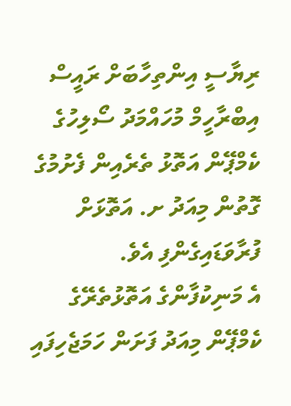ރިޔާސީ އިންތިހާބަށް ރައީސް އިބްރާހީމް މުހައްމަދު ސޯލިހުގެ ކެމްޕޭން އަތޮޅު ތެރެއިން ފެށުމުގެ ގޮތުން މިއަދު ށ. އަތޮޅަށް ފުރާވަޑައިގެންފި އެވެ.
އެ މަނިކުފާންގެ އަތޮޅުތެރޭގެ ކެމްޕޭން މިއަދު ފަށަން ހަމަޖެހިފައި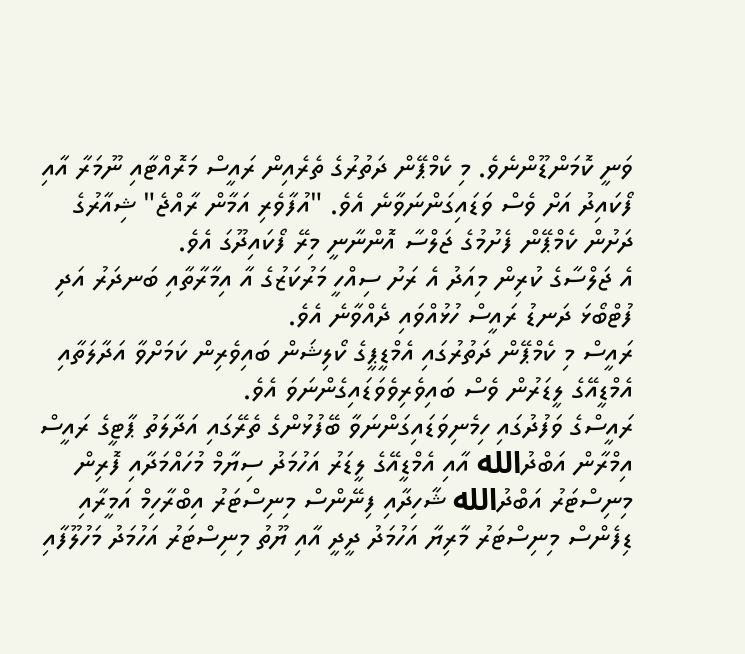ވަނީ ކޮމަންޑޫންނެވެ. މި ކެމްޕޭން ދަތުރުގެ ތެރެއިން ރައީސް މަރޮއްޓާއި ނޫމަރާ އާއި ފޯކައިދު އަށް ވެސް ވަޑައިގަންނަވާނެ އެވެ. "އުފާވެރި އަމާން ރާއްޖެ" ޝިއާރުގެ ދަށުން ކެމްޕޭން ފެށުމުގެ ޖަލްސާ އޮންނާނީ މިރޭ ފޯކައިދޫގަ އެވެ.
އެ ޖަލްސާގެ ކުރިން މިއަދު އެ ރަށު ސިއްހީ މަރުކަޒުގެ އާ އިމާރާތާއި ބަނދަރު އަދި ފުޓްބޯޅަ ދަނޑު ރައީސް ހުޅުއްވައި ދެއްވާނެ އެވެ.
ރައީސް މި ކެމްޕޭން ދަތުރުގައި އެމްޑީޕީގެ ކޯލިޝަން ބައިވެރިން ކަމަށްވާ އަދާލަތާއި އެމްޑީއޭގެ ލީޑަރުން ވެސް ބައިވެރިވެވަޑައިގެންނަވަ އެވެ.
ރައީސްގެ ވަފުދުގައި ހިމެނިވަޑައިގަންނަވާ ބޭފުޅުންގެ ތެރޭގައި އަދާލަތު ޕާޓީގެ ރައީސް އިމްރާން އަބްދުالله އާއި އެމްޑީއޭގެ ލީޑަރު އަހުމަދު ސިޔާމް މުހައްމަދާއި ފޮރިން މިނިސްޓަރު އަބްދުالله ޝާހިދާއި ފިނޭންސް މިނިސްޓަރު އިބްރާހިމް އަމީރާއި ޑިފެންސް މިނިސްޓަރު މާރިޔާ އަހުމަދު ދީދީ އާއި ޔޫތު މިނިސްޓަރު އަހުމަދު މަހުލޫފާއި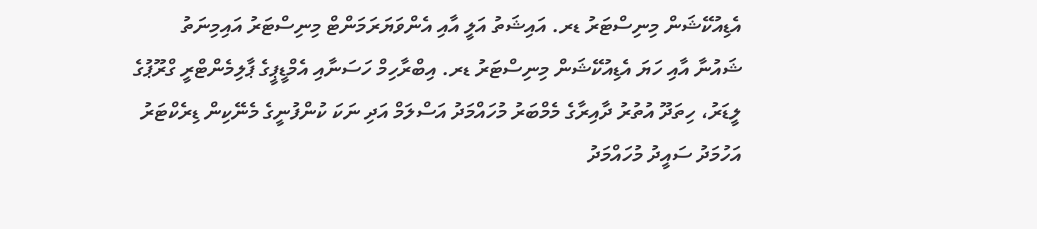އެޑިއުކޭޝަން މިނިސްޓަރު ޑރ. އައިޝަތު އަލީ އާއި އެންވަޔަރަމަންޓް މިނިސްޓަރު އައިމިނަތު ޝައުނާ އާއި ހަޔަ އެޑިއުކޭޝަން މިނިސްޓަރު ޑރ. އިބްރާހިމް ހަސަނާއި އެމްޑީޕީގެ ޕާލިމެންޓްރީ ގްރޫޕުގެ ލީޑަރު، ހިތަދޫ އުތުރު ދާއިރާގެ މެމްބަރު މުހައްމަދު އަސްލަމް އަދި ނަކަ ކުންފުނީގެ މެނޭކިން ޑިރެކްޓަރު އަހުމަދު ސައީދު މުހައްމަދު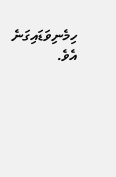ހިމެނިވަޑައިގަނެ އެވެ.